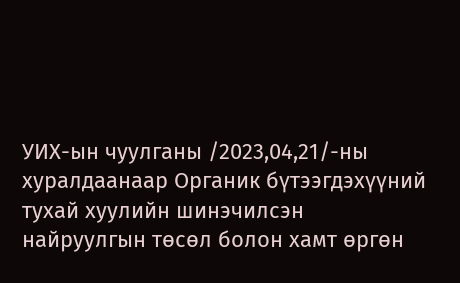УИХ-ын чуулганы /2023,04,21/-ны хуралдаанаар Органик бүтээгдэхүүний тухай хуулийн шинэчилсэн найруулгын төсөл болон хамт өргөн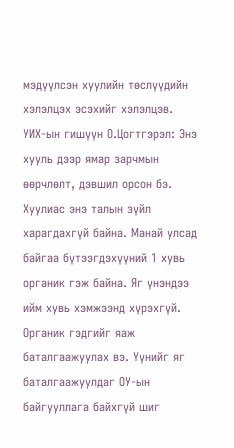мэдүүлсэн хуулийн төслүүдийн хэлэлцэх эсэхийг хэлэлцэв. УИХ-ын гишүүн О.Цогтгэрэл: Энэ хууль дээр ямар зарчмын өөрчлөлт, дэвшил орсон бэ. Хуулиас энэ талын зүйл харагдахгүй байна. Манай улсад байгаа бүтээгдэхүүний 1 хувь органик гэж байна. Яг үнэндээ ийм хувь хэмжээнд хүрэхгүй. Органик гэдгийг яаж баталгаажуулах вэ. Үүнийг яг баталгаажуулдаг ОУ-ын байгууллага байхгүй шиг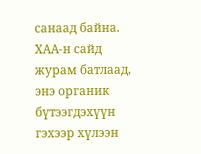санаад байна. ХАА-н сайд журам батлаад, энэ органик бүтээгдэхүүн гэхээр хүлээн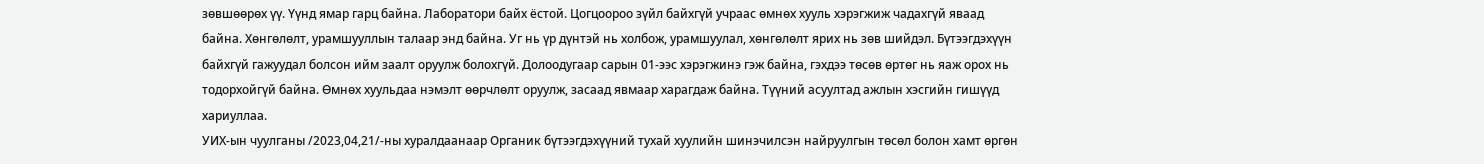зөвшөөрөх үү. Үүнд ямар гарц байна. Лаборатори байх ёстой. Цогцоороо зүйл байхгүй учраас өмнөх хууль хэрэгжиж чадахгүй яваад байна. Хөнгөлөлт, урамшууллын талаар энд байна. Уг нь үр дүнтэй нь холбож, урамшуулал, хөнгөлөлт ярих нь зөв шийдэл. Бүтээгдэхүүн байхгүй гажуудал болсон ийм заалт оруулж болохгүй. Долоодугаар сарын 01-ээс хэрэгжинэ гэж байна, гэхдээ төсөв өртөг нь яаж орох нь тодорхойгүй байна. Өмнөх хуульдаа нэмэлт өөрчлөлт оруулж, засаад явмаар харагдаж байна. Түүний асуултад ажлын хэсгийн гишүүд хариуллаа.
УИХ-ын чуулганы /2023,04,21/-ны хуралдаанаар Органик бүтээгдэхүүний тухай хуулийн шинэчилсэн найруулгын төсөл болон хамт өргөн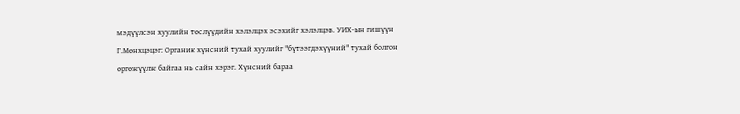мэдүүлсэн хуулийн төслүүдийн хэлэлцэх эсэхийг хэлэлцэв. УИХ-ын гишүүн Г.Мөнхцэцэг: Органик хүнсний тухай хуулийг "бүтээгдэхүүний" тухай болгон өргөжүүлж байгаа нь сайн хэрэг. Хүнсний бараа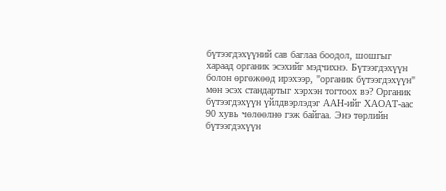бүтээгдэхүүний сав баглаа боодол, шошгыг хараад органик эсэхийг мэдчихнэ. Бүтээгдэхүүн болон өргөжөөд ирэхээр, "органик бүтээгдэхүүн" мөн эсэх стандартыг хэрхэн тогтоох вэ? Органик бүтээгдэхүүн үйлдвэрлэдэг ААН-ийг ХАОАТ-аас 90 хувь чөлөөлнө гэж байгаа. Энэ төрлийн бүтээгдэхүүн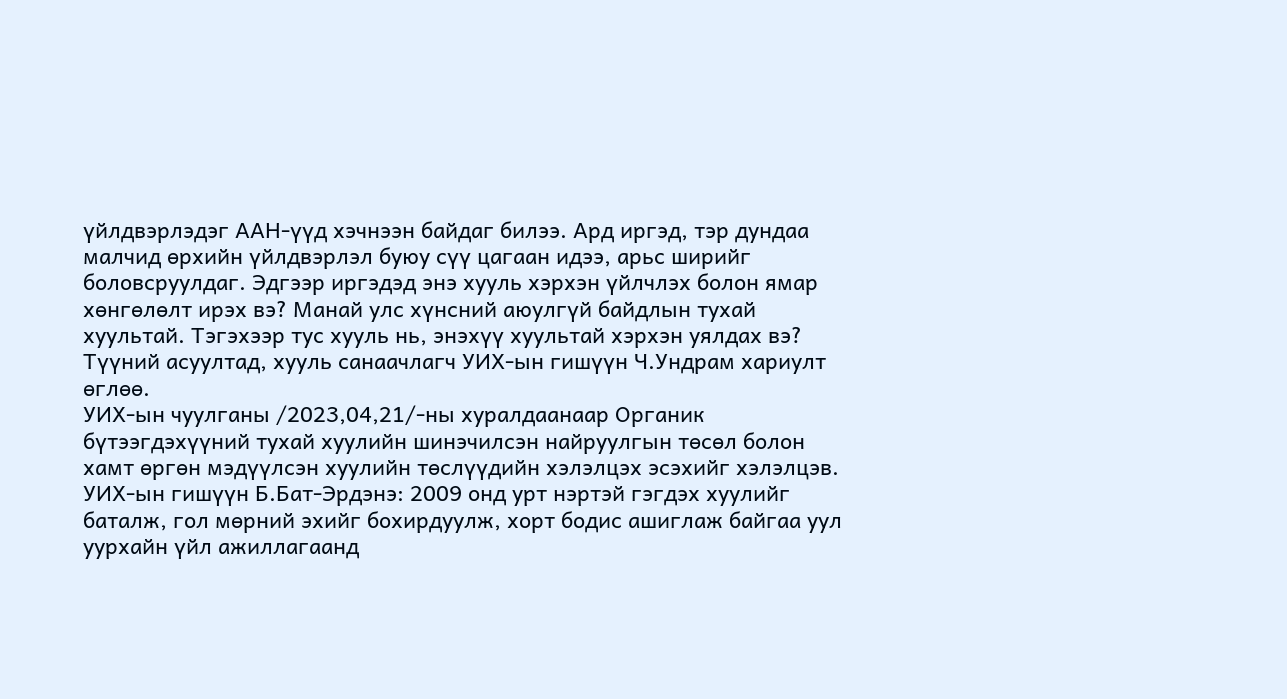үйлдвэрлэдэг ААН-үүд хэчнээн байдаг билээ. Ард иргэд, тэр дундаа малчид өрхийн үйлдвэрлэл буюу сүү цагаан идээ, арьс ширийг боловсруулдаг. Эдгээр иргэдэд энэ хууль хэрхэн үйлчлэх болон ямар хөнгөлөлт ирэх вэ? Манай улс хүнсний аюулгүй байдлын тухай хуультай. Тэгэхээр тус хууль нь, энэхүү хуультай хэрхэн уялдах вэ? Түүний асуултад, хууль санаачлагч УИХ-ын гишүүн Ч.Ундрам хариулт өглөө.
УИХ-ын чуулганы /2023,04,21/-ны хуралдаанаар Органик бүтээгдэхүүний тухай хуулийн шинэчилсэн найруулгын төсөл болон хамт өргөн мэдүүлсэн хуулийн төслүүдийн хэлэлцэх эсэхийг хэлэлцэв. УИХ-ын гишүүн Б.Бат-Эрдэнэ: 2009 онд урт нэртэй гэгдэх хуулийг баталж, гол мөрний эхийг бохирдуулж, хорт бодис ашиглаж байгаа уул уурхайн үйл ажиллагаанд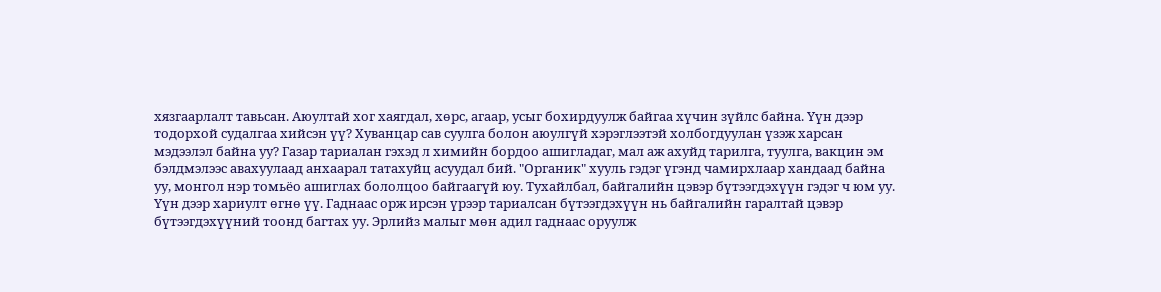хязгаарлалт тавьсан. Аюултай хог хаягдал, хөрс, агаар, усыг бохирдуулж байгаа хүчин зүйлс байна. Үүн дээр тодорхой судалгаа хийсэн үү? Хуванцар сав суулга болон аюулгүй хэрэглээтэй холбогдуулан үзэж харсан мэдээлэл байна уу? Газар тариалан гэхэд л химийн бордоо ашигладаг, мал аж ахуйд тарилга, туулга, вакцин эм бэлдмэлээс авахуулаад анхаарал татахуйц асуудал бий. "Органик" хууль гэдэг үгэнд чамирхлаар хандаад байна уу, монгол нэр томьёо ашиглах бололцоо байгаагүй юу. Тухайлбал, байгалийн цэвэр бүтээгдэхүүн гэдэг ч юм уу. Үүн дээр хариулт өгнө үү. Гаднаас орж ирсэн үрээр тариалсан бүтээгдэхүүн нь байгалийн гаралтай цэвэр бүтээгдэхүүний тоонд багтах уу. Эрлийз малыг мөн адил гаднаас оруулж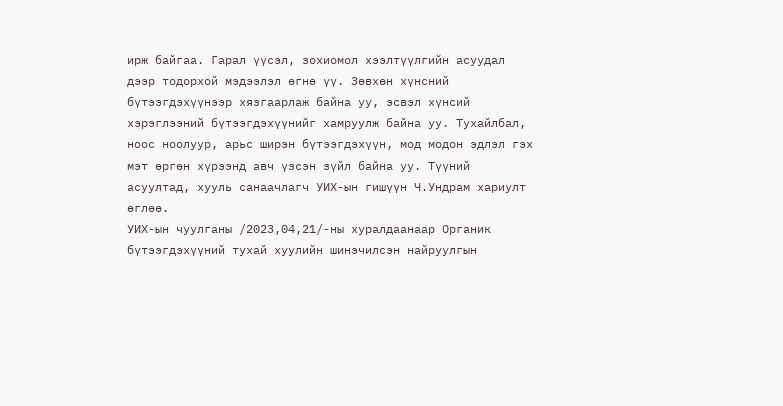ирж байгаа. Гарал үүсэл, зохиомол хээлтүүлгийн асуудал дээр тодорхой мэдээлэл өгнө үү. Зөвхөн хүнсний бүтээгдэхүүнээр хязгаарлаж байна уу, эсвэл хүнсий хэрэглээний бүтээгдэхүүнийг хамруулж байна уу. Тухайлбал, ноос ноолуур, арьс ширэн бүтээгдэхүүн, мод модон эдлэл гэх мэт өргөн хүрээнд авч үзсэн зүйл байна уу. Түүний асуултад, хууль санаачлагч УИХ-ын гишүүн Ч.Ундрам хариулт өглөө.
УИХ-ын чуулганы /2023,04,21/-ны хуралдаанаар Органик бүтээгдэхүүний тухай хуулийн шинэчилсэн найруулгын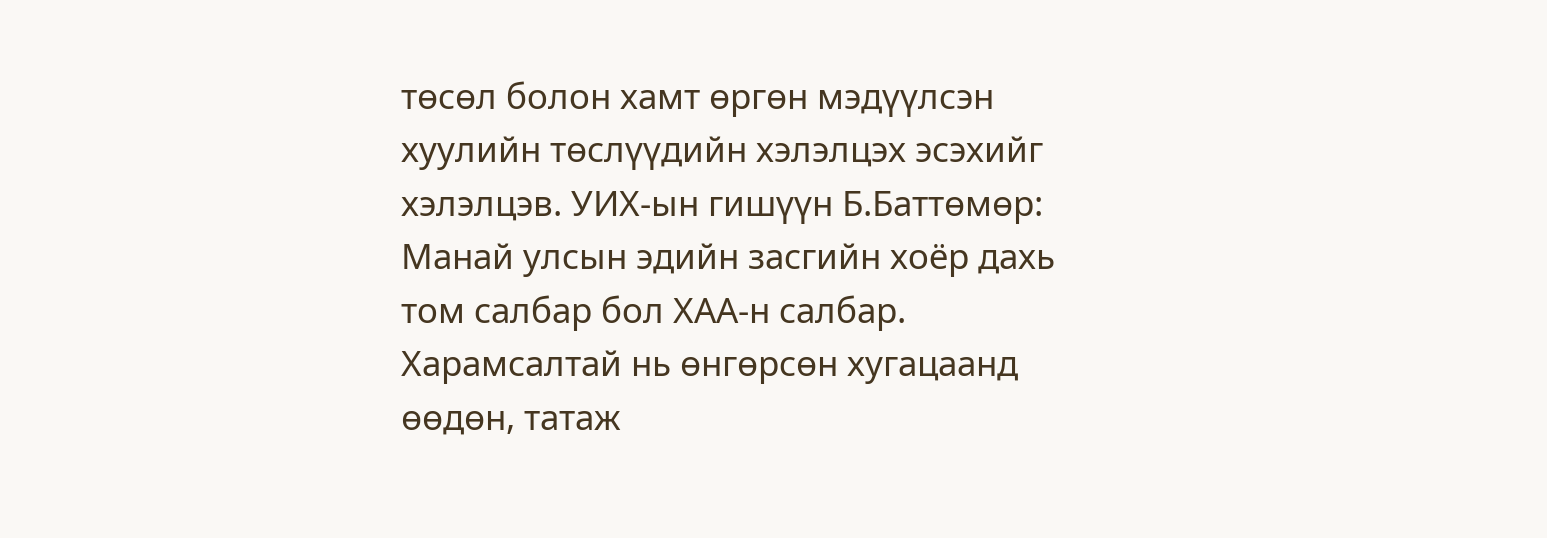төсөл болон хамт өргөн мэдүүлсэн хуулийн төслүүдийн хэлэлцэх эсэхийг хэлэлцэв. УИХ-ын гишүүн Б.Баттөмөр: Манай улсын эдийн засгийн хоёр дахь том салбар бол ХАА-н салбар. Харамсалтай нь өнгөрсөн хугацаанд өөдөн, татаж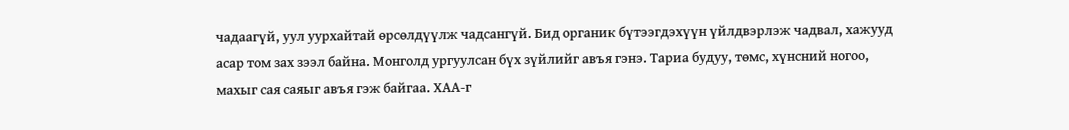чадаагүй, уул уурхайтай өрсөлдүүлж чадсангүй. Бид органик бүтээгдэхүүн үйлдвэрлэж чадвал, хажууд асар том зах зээл байна. Монголд ургуулсан бүх зүйлийг авъя гэнэ. Тариа будуу, төмс, хүнсний ногоо, махыг сая саяыг авъя гэж байгаа. ХАА-г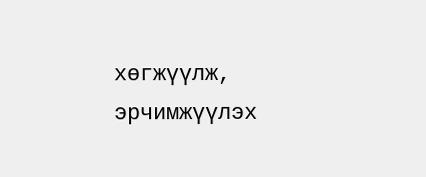хөгжүүлж, эрчимжүүлэх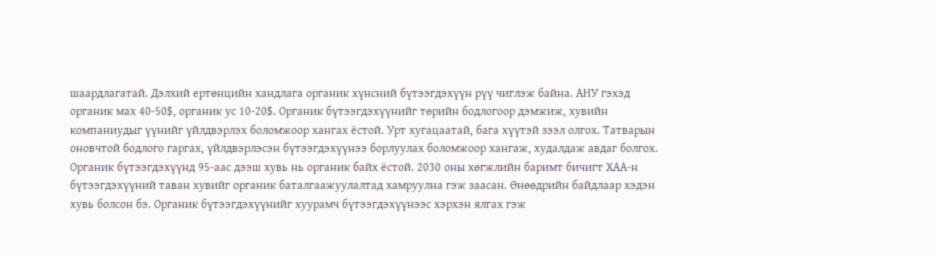шаардлагатай. Дэлхий ертөнцийн хандлага органик хүнсний бүтээгдэхүүн рүү чиглэж байна. АНУ гэхэд органик мах 40-50$, органик ус 10-20$. Органик бүтээгдэхүүнийг төрийн бодлогоор дэмжиж, хувийн компаниудыг үүнийг үйлдвэрлэх боломжоор хангах ёстой. Урт хугацаатай, бага хүүтэй зээл олгох. Татварын оновчтой бодлого гаргах, үйлдвэрлэсэн бүтээгдэхүүнээ борлуулах боломжоор хангаж, худалдаж авдаг болгох. Органик бүтээгдэхүүнд 95-аас дээш хувь нь органик байх ёстой. 2030 оны хөгжлийн баримт бичигт ХАА-н бүтээгдэхүүний таван хувийг органик баталгаажуулалтад хамруулна гэж заасан. Өнөөдрийн байдлаар хэдэн хувь болсон бэ. Органик бүтээгдэхүүнийг хуурамч бүтээгдэхүүнээс хэрхэн ялгах гэж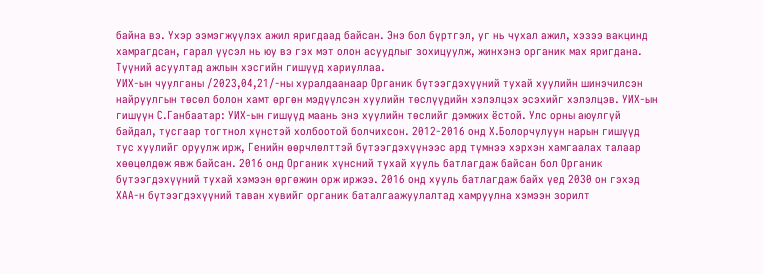байна вэ. Үхэр ээмэгжүүлэх ажил яригдаад байсан. Энэ бол бүртгэл, уг нь чухал ажил, хэзээ вакцинд хамрагдсан, гарал үүсэл нь юу вэ гэх мэт олон асуудлыг зохицуулж, жинхэнэ органик мах яригдана. Түүний асуултад ажлын хэсгийн гишүүд хариуллаа.
УИХ-ын чуулганы /2023,04,21/-ны хуралдаанаар Органик бүтээгдэхүүний тухай хуулийн шинэчилсэн найруулгын төсөл болон хамт өргөн мэдүүлсэн хуулийн төслүүдийн хэлэлцэх эсэхийг хэлэлцэв. УИХ-ын гишүүн С.Ганбаатар: УИХ-ын гишүүд маань энэ хуулийн төслийг дэмжих ёстой. Улс орны аюулгүй байдал, тусгаар тогтнол хүнстэй холбоотой болчихсон. 2012-2016 онд Х.Болорчулуун нарын гишүүд тус хуулийг оруулж ирж, Генийн өөрчлөлттэй бүтээгдэхүүнээс ард түмнээ хэрхэн хамгаалах талаар хөөцөлдөж явж байсан. 2016 онд Органик хүнсний тухай хууль батлагдаж байсан бол Органик бүтээгдэхүүний тухай хэмээн өргөжин орж иржээ. 2016 онд хууль батлагдаж байх үед 2030 он гэхэд ХАА-н бүтээгдэхүүний таван хувийг органик баталгаажуулалтад хамруулна хэмээн зорилт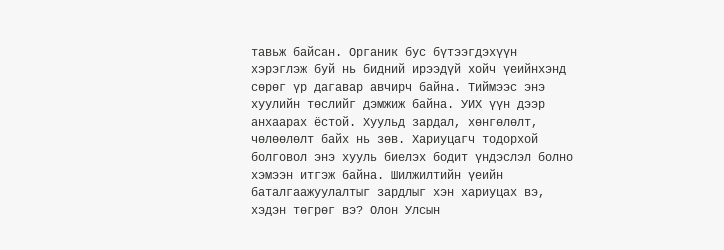тавьж байсан. Органик бус бүтээгдэхүүн хэрэглэж буй нь бидний ирээдүй хойч үеийнхэнд сөрөг үр дагавар авчирч байна. Тиймээс энэ хуулийн төслийг дэмжиж байна. УИХ үүн дээр анхаарах ёстой. Хуульд зардал, хөнгөлөлт, чөлөөлөлт байх нь зөв. Хариуцагч тодорхой болговол энэ хууль биелэх бодит үндэслэл болно хэмээн итгэж байна. Шилжилтийн үеийн баталгаажуулалтыг зардлыг хэн хариуцах вэ, хэдэн төгрөг вэ? Олон Улсын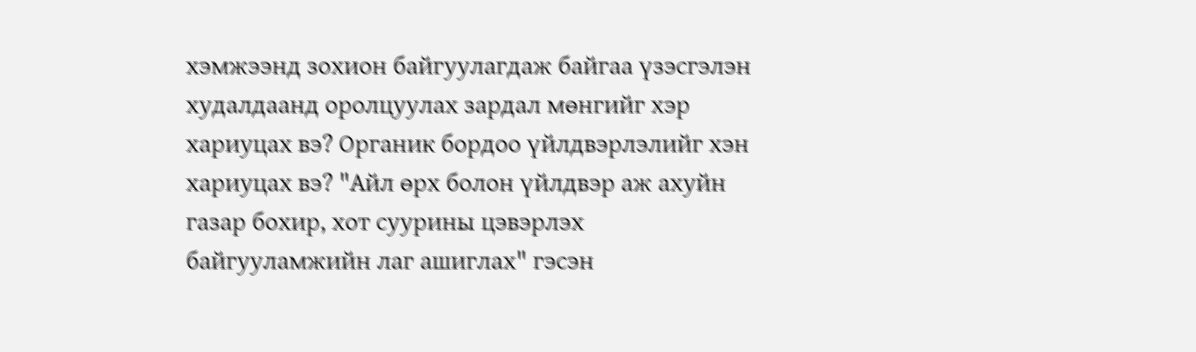хэмжээнд зохион байгуулагдаж байгаа үзэсгэлэн худалдаанд оролцуулах зардал мөнгийг хэр хариуцах вэ? Органик бордоо үйлдвэрлэлийг хэн хариуцах вэ? "Айл өрх болон үйлдвэр аж ахуйн газар бохир, хот суурины цэвэрлэх байгууламжийн лаг ашиглах" гэсэн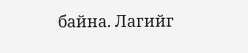байна. Лагийг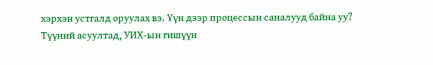хэрхэн устгалд оруулах вэ. Үүн дээр процессын саналууд байна уу? Түүний асуултад, УИХ-ын гишүүн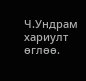Ч.Ундрам хариулт өглөө.